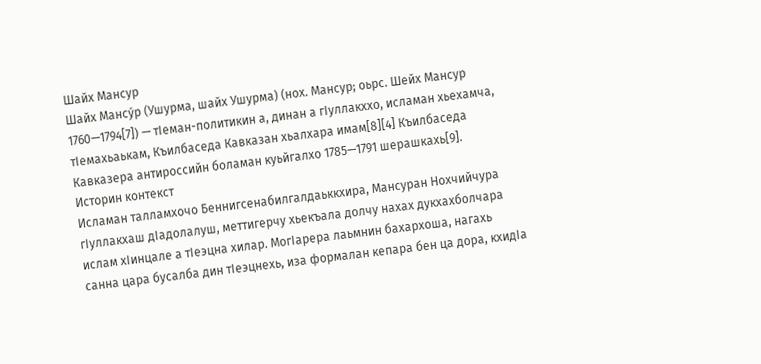Шайх Мансур
Шайх Мансу́р (Ушурма, шайх Ушурма) (нох. Мансур; оьрс. Шейх Мансур 1760—1794[7]) — тӀеман-политикин а, динан а гӀуллакххо, исламан хьехамча, тӀемахьаькам, Къилбаседа Кавказан хьалхара имам[8][4] Къилбаседа Кавказера антироссийн боламан куьйгалхо 1785—1791 шерашкахь[9].
Историн контекст
Исламан талламхочо Беннигсенабилгалдаьккхира, Мансуран Нохчийчура гӀуллакхаш дӀадолалуш, меттигерчу хьекъала долчу нахах дукхахболчара ислам хӀинцале а тӀеэцна хилар. МогӀарера лаьмнин бахархоша, нагахь санна цара бусалба дин тӀеэцнехь, иза формалан кепара бен ца дора, кхидӀа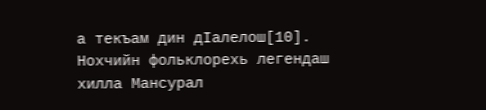а текъам дин дӀалелош[10]. Нохчийн фольклорехь легендаш хилла Мансурал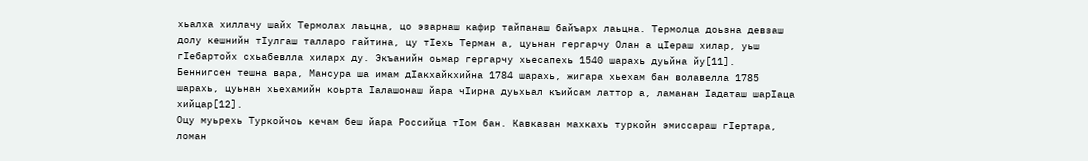хьалха хиллачу шайх Термолах лаьцна, цо эзарнаш кафир тайпанаш байъарх лаьцна. Термолца доьзна девзаш долу кешнийн тӀулгаш талларо гайтина, цу тӀехь Терман а, цуьнан гергарчу Олан а цӀераш хилар, уьш гӀебартойх схьабевлла хиларх ду. Экъанийн оьмар гергарчу хьесапехь 1540 шарахь дуьйна йу[11].
Беннигсен тешна вара, Мансура ша имам дӀакхайкхийна 1784 шарахь, жигара хьехам бан волавелла 1785 шарахь, цуьнан хьехамийн коьрта Ӏалашонаш йара чӀирна дуьхьал къийсам латтор а, ламанан Ӏадаташ шарӀаца хийцар[12].
Оцу муьрехь Туркойчоь кечам беш йара Российца тӀом бан. Кавказан махкахь туркойн эмиссараш гӀертара, ломан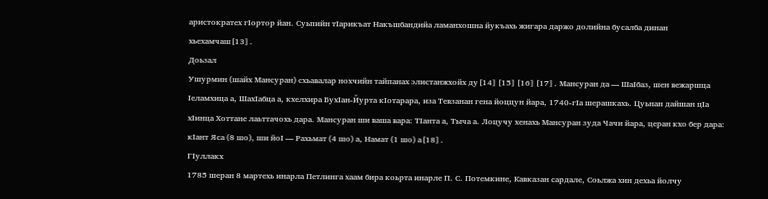аристократех гӀортор йан. Суьпийн тӀарикъат Накъшбандийа ламанхошна йукъахь жигара даржо долийна бусалба динан хьехамчаш[13].
Доьзал
Ушурмин (шайх Мансуран) схьавалар нохчийн тайпанах элистанжхойх ду[14][15][16][17]. Мансуран да — ШаӀбаз, шен вежаршца Ӏеламхица а, ШахӀабца а, кхелхира БухӀан-Йурта кӀотарара, иза Тевзанан гена йоццун йара, 1740-гӀа шерашкахь. Цуьнан дайшан цӀа хӀинца Хоттане лаьттачохь дара. Мансуран ши ваша вара: ТӀанта а, Тыча а. Лоцучу хенахь Мансуран зуда Чачи йара, церан кхо бер дара: кӀант Яса (8 шо), ши йоӀ — Рахьмат (4 шо) а, Намат (1 шо) а[18].
ГӀуллакх
1785 шеран 8 мартехь инарла Петлинга хаам бира коьрта инарле П. С. Потемкине, Кавказан сардале, Соьлжа хин дехьа йолчу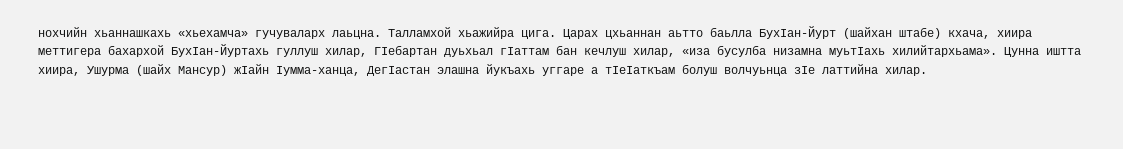нохчийн хьаннашкахь «хьехамча» гучуваларх лаьцна. Талламхой хьажийра цига. Царах цхьаннан аьтто баьлла БухӀан-Йурт (шайхан штабе) кхача, хиира меттигера бахархой БухӀан-Йуртахь гуллуш хилар, ГӀебартан дуьхьал гӀаттам бан кечлуш хилар, «иза бусулба низамна муьтӀахь хилийтархьама». Цунна иштта хиира, Ушурма (шайх Мансур) жӀайн Ӏумма-ханца, ДегӀастан элашна йукъахь уггаре а тӀеӀаткъам болуш волчуьнца зӀе латтийна хилар.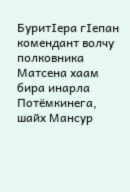БуритӀера гӀепан комендант волчу полковника Матсена хаам бира инарла Потёмкинега, шайх Мансур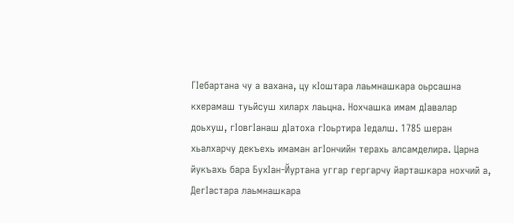ГӀебартана чу а вахана, цу кӀоштара лаьмнашкара оьрсашна кхерамаш туьйсуш хиларх лаьцна. Нохчашка имам дӀавалар доьхуш, гӀовгӀанаш дӀатоха гӀоьртира Ӏедалш. 1785 шеран хьалхарчу декъехь имаман агӀончийн терахь алсамделира. Царна йукъахь бара БухӀан-Йуртана уггар гергарчу йарташкара нохчий а, ДегӀастара лаьмнашкара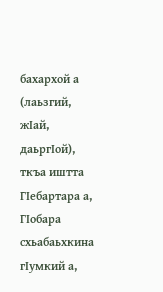бахархой а (лаьзгий, жӀай, даьргӀой), ткъа иштта ГӀебартара а, ГӀобара схьабаьхкина гӀумкий а,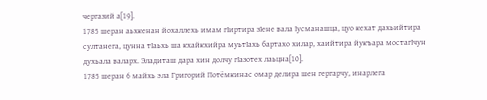чергазий а[19].
1785 шеран аьхкенан йохаллехь имам гӀиртира зӀене вала Ӏусманашца, цуо кехат дахьийтира султанега, цунна тӀаьхь ша кхайкхийра муьтӀахь бартахо хилар, хаийтира йукъара мостагӀчун духьала валарх. Эладиташ дара хин долчу гӀазотех лаьцна[10].
1785 шеран 6 майхь эла Григорий Потёмкинас омар делира шен гергарчу, инарлега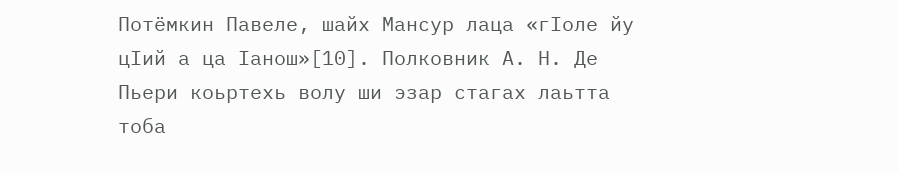Потёмкин Павеле, шайх Мансур лаца «гӀоле йу цӀий а ца Ӏанош»[10]. Полковник А. Н. Де Пьери коьртехь волу ши эзар стагах лаьтта тоба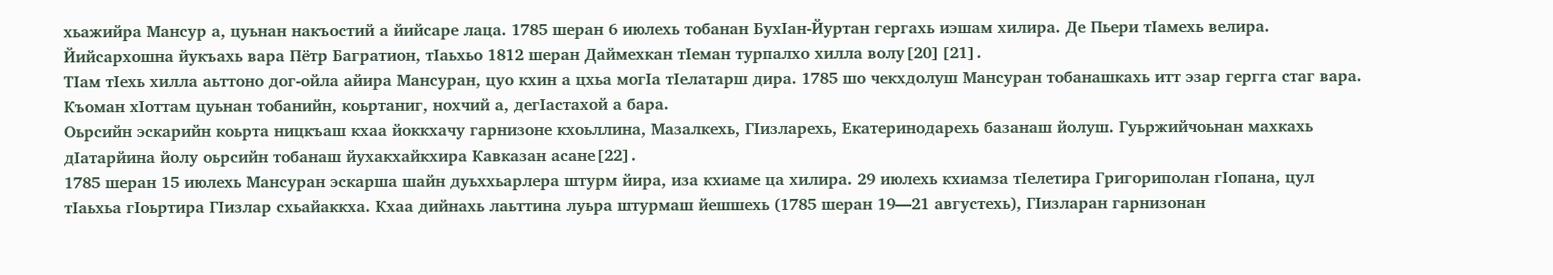хьажийра Мансур а, цуьнан накъостий а йийсаре лаца. 1785 шеран 6 июлехь тобанан БухӀан-Йуртан гергахь иэшам хилира. Де Пьери тӀамехь велира. Йийсархошна йукъахь вара Пётр Багратион, тӀаьхьо 1812 шеран Даймехкан тӀеман турпалхо хилла волу[20][21].
ТӀам тӀехь хилла аьттоно дог-ойла айира Мансуран, цуо кхин а цхьа могӀа тӀелатарш дира. 1785 шо чекхдолуш Мансуран тобанашкахь итт эзар гергга стаг вара. Къоман хӀоттам цуьнан тобанийн, коьртаниг, нохчий а, дегӀастахой а бара.
Оьрсийн эскарийн коьрта ницкъаш кхаа йоккхачу гарнизоне кхоьллина, Мазалкехь, ГӀизларехь, Екатеринодарехь базанаш йолуш. Гуьржийчоьнан махкахь дӀатарйина йолу оьрсийн тобанаш йухакхайкхира Кавказан асане[22].
1785 шеран 15 июлехь Мансуран эскарша шайн дуьххьарлера штурм йира, иза кхиаме ца хилира. 29 июлехь кхиамза тӀелетира Григориполан гӀопана, цул тӀаьхьа гӀоьртира ГӀизлар схьайаккха. Кхаа дийнахь лаьттина луьра штурмаш йешшехь (1785 шеран 19—21 августехь), ГӀизларан гарнизонан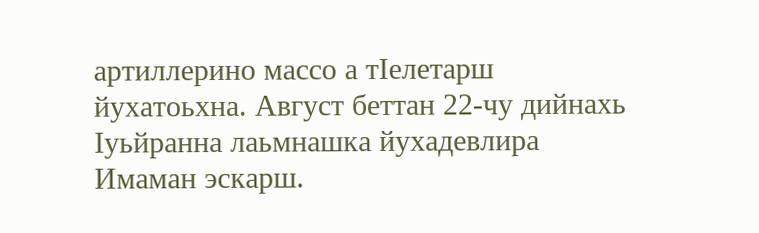артиллерино массо а тӀелетарш йухатоьхна. Август беттан 22-чу дийнахь Ӏуьйранна лаьмнашка йухадевлира Имаман эскарш.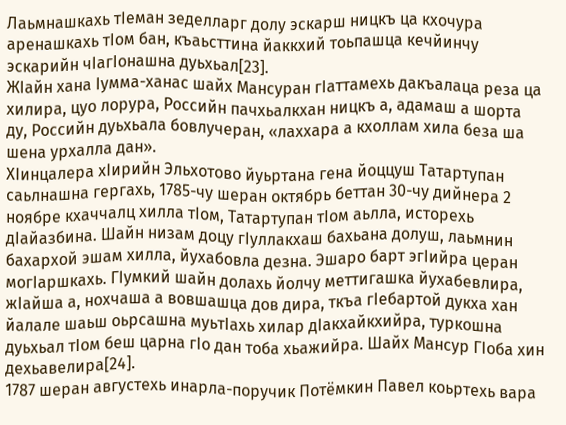Лаьмнашкахь тӀеман зеделларг долу эскарш ницкъ ца кхочура аренашкахь тӀом бан, къаьсттина йаккхий тоьпашца кечйинчу эскарийн чӀагӀонашна дуьхьал[23].
ЖӀайн хана Ӏумма-ханас шайх Мансуран гӀаттамехь дакъалаца реза ца хилира, цуо лорура, Российн пачхьалкхан ницкъ а, адамаш а шорта ду, Российн дуьхьала бовлучеран, «лаххара а кхоллам хила беза ша шена урхалла дан».
ХӀинцалера хӀирийн Эльхотово йуьртана гена йоццуш Татартупан саьлнашна гергахь, 1785-чу шеран октябрь беттан 30-чу дийнера 2 ноябре кхаччалц хилла тӀом, Татартупан тӀом аьлла, исторехь дӀайазбина. Шайн низам доцу гӀуллакхаш бахьана долуш, лаьмнин бахархой эшам хилла, йухабовла дезна. Эшаро барт эгӀийра церан могӀаршкахь. ГӀумкий шайн долахь йолчу меттигашка йухабевлира, жӀайша а, нохчаша а вовшашца дов дира, ткъа гӀебартой дукха хан йалале шаьш оьрсашна муьтӀахь хилар дӀакхайкхийра, туркошна дуьхьал тӀом беш царна гӀо дан тоба хьажийра. Шайх Мансур ГӀоба хин дехьавелира[24].
1787 шеран августехь инарла-поручик Потёмкин Павел коьртехь вара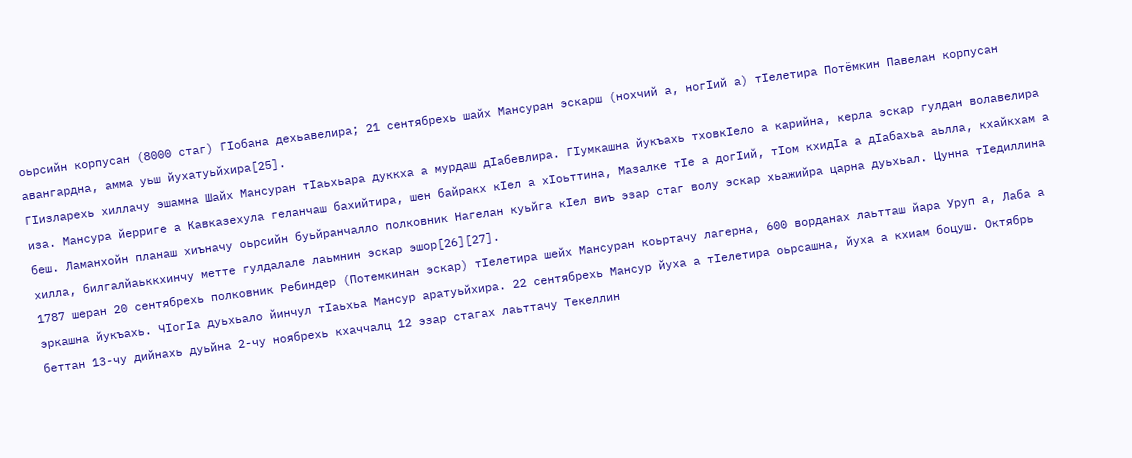оьрсийн корпусан (8000 стаг) ГӀобана дехьавелира; 21 сентябрехь шайх Мансуран эскарш (нохчий а, ногӀий а) тӀелетира Потёмкин Павелан корпусан авангардна, амма уьш йухатуьйхира[25].
ГӀизларехь хиллачу эшамна Шайх Мансуран тӀаьхьара дуккха а мурдаш дӀабевлира. ГӀумкашна йукъахь тховкӀело а карийна, керла эскар гулдан волавелира иза. Мансура йерриге а Кавказехула геланчаш бахийтира, шен байракх кӀел а хӀоьттина, Мазалке тӀе а догӀий, тӀом кхидӀа а дӀабахьа аьлла, кхайкхам а беш. Ламанхойн планаш хиъначу оьрсийн буьйранчалло полковник Нагелан куьйга кӀел виъ эзар стаг волу эскар хьажийра царна дуьхьал. Цунна тӀедиллина хилла, билгалйаьккхинчу метте гулдалале лаьмнин эскар эшор[26][27].
1787 шеран 20 сентябрехь полковник Ребиндер (Потемкинан эскар) тӀелетира шейх Мансуран коьртачу лагерна, 600 ворданах лаьтташ йара Уруп а, Лаба а эркашна йукъахь. ЧӀогӀа дуьхьало йинчул тӀаьхьа Мансур аратуьйхира. 22 сентябрехь Мансур йуха а тӀелетира оьрсашна, йуха а кхиам боцуш. Октябрь беттан 13-чу дийнахь дуьйна 2-чу ноябрехь кхаччалц 12 эзар стагах лаьттачу Текеллин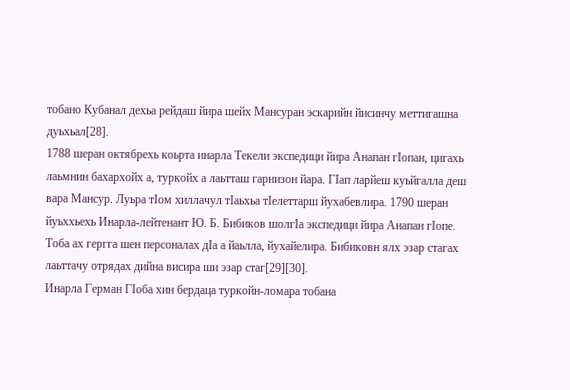тобано Кубанал дехьа рейдаш йира шейх Мансуран эскарийн йисинчу меттигашна дуьхьал[28].
1788 шеран октябрехь коьрта инарла Текели экспедици йира Анапан гӀопан, цигахь лаьмнин бахархойх а, туркойх а лаьтташ гарнизон йара. ГӀап ларйеш куьйгалла деш вара Мансур. Луьра тӀом хиллачул тӀаьхьа тӀелеттарш йухабевлира. 1790 шеран йуьххьехь Инарла-лейтенант Ю. Б. Бибиков шолгӀа экспедици йира Анапан гӀопе. Тоба ах гергга шен персоналах дӀа а йаьлла, йухайелира. Бибиковн ялх эзар стагах лаьттачу отрядах дийна висира ши эзар стаг[29][30].
Инарла Герман ГӀоба хин бердаца туркойн-ломара тобана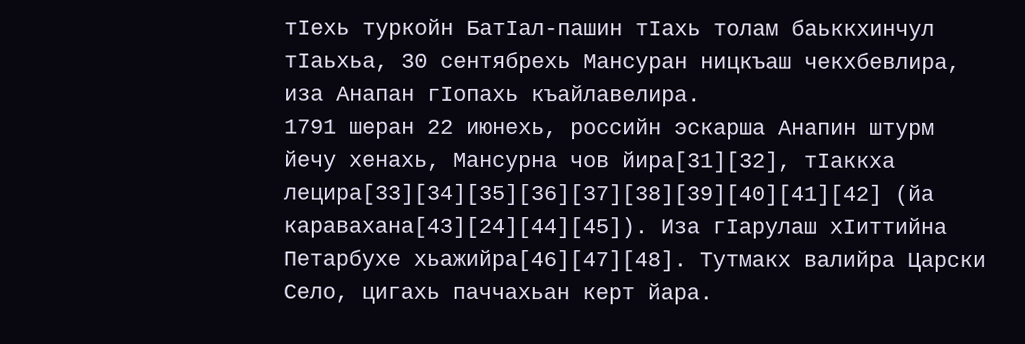тӀехь туркойн БатӀал-пашин тӀахь толам баьккхинчул тӀаьхьа, 30 сентябрехь Мансуран ницкъаш чекхбевлира, иза Анапан гӀопахь къайлавелира.
1791 шеран 22 июнехь, российн эскарша Анапин штурм йечу хенахь, Мансурна чов йира[31][32], тӀаккха лецира[33][34][35][36][37][38][39][40][41][42] (йа каравахана[43][24][44][45]). Иза гӀарулаш хӀиттийна Петарбухе хьажийра[46][47][48]. Тутмакх валийра Царски Село, цигахь паччахьан керт йара.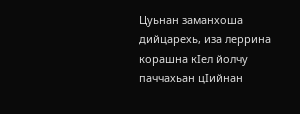Цуьнан заманхоша дийцарехь, иза леррина корашна кӀел йолчу паччахьан цӀийнан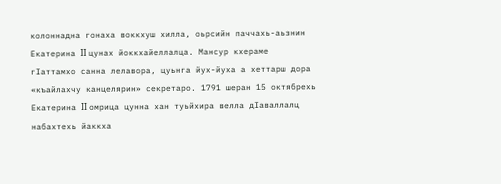колоннадна гонаха воккхуш хилла, оьрсийн паччахь-аьзнин Екатерина II цунах йоккхайеллалца. Мансур кхераме гӀаттамхо санна лелавора, цуьнга йух-йуха а хеттарш дора «къайлахчу канцелярин» секретаро. 1791 шеран 15 октябрехь Екатерина II омрица цунна хан туьйхира велла дӀаваллалц набахтехь йаккха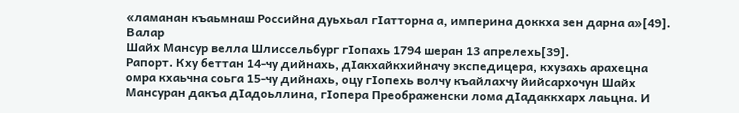«ламанан къаьмнаш Российна дуьхьал гӀатторна а, империна доккха зен дарна а»[49].
Валар
Шайх Мансур велла Шлиссельбург гӀопахь 1794 шеран 13 апрелехь[39].
Рапорт. Кху беттан 14-чу дийнахь, дӀакхайкхийначу экспедицера, кхузахь арахецна омра кхаьчна соьга 15-чу дийнахь, оцу гӀопехь волчу къайлахчу йийсархочун Шайх Мансуран дакъа дӀадоьллина, гӀопера Преображенски лома дӀадаккхарх лаьцна. И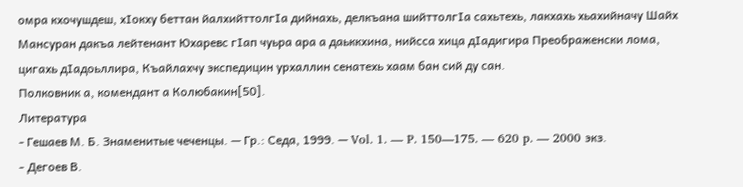омра кхочушдеш, хӀокху беттан йалхийттолгӀа дийнахь, делкъана шийттолгӀа сахьтехь, лакхахь хьахийначу Шайх Мансуран дакъа лейтенант Юхаревс гӀап чуьра ара а даьккхина, нийсса хица дӀадигира Преображенски лома, цигахь дӀадоьллира, Къайлахчу экспедицин урхаллин сенатехь хаам бан сий ду сан.
Полковник а, комендант а Колюбакин[50].
Литература
- Гешаев М. Б. Знаменитые чеченцы. — Гр.: Седа, 1999. — Vol. 1. — P. 150—175. — 620 p. — 2000 экз.
- Дегоев В.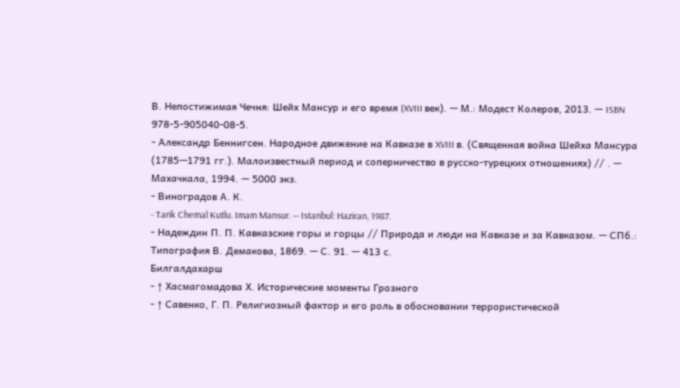В. Непостижимая Чечня: Шейх Мансур и его время (XVIII век). — М.: Модест Колеров, 2013. — ISBN 978-5-905040-08-5.
- Александр Беннигсен. Народное движение на Кавказе в XVIII в. (Священная война Шейха Мансура (1785—1791 гг.). Малоизвестный период и соперничество в русско-турецких отношениях) // . — Махачкала, 1994. — 5000 экз.
- Виноградов А. К.
- Tarik Chemal Kutlu. Imam Mansur. — Istanbul: Haziran, 1987.
- Надеждин П. П. Кавказские горы и горцы // Природа и люди на Кавказе и за Кавказом. — СПб.: Типография В. Демакова, 1869. — С. 91. — 413 с.
Билгалдахарш
- ↑ Хасмагомадова Х. Исторические моменты Грозного
- ↑ Савенко, Г. П. Религиозный фактор и его роль в обосновании террористической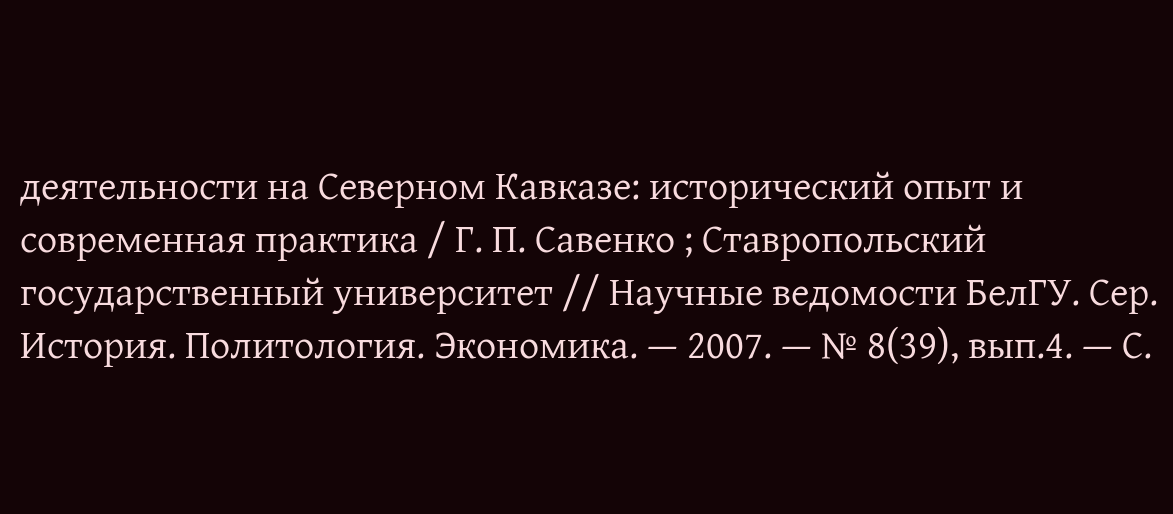деятельности на Северном Кавказе: исторический опыт и современная практика / Г. П. Савенко ; Ставропольский государственный университет // Научные ведомости БелГУ. Сер. История. Политология. Экономика. — 2007. — № 8(39), вып.4. — С.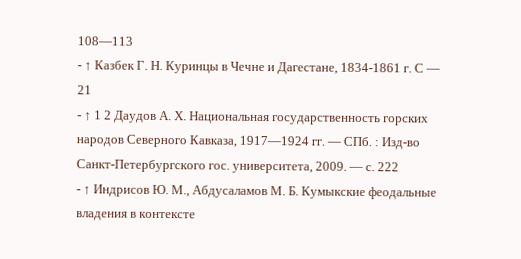108—113
- ↑ Казбек Г. Н. Куринцы в Чечне и Дагестане, 1834-1861 г. С — 21
- ↑ 1 2 Даудов А. Х. Национальная государственность горских народов Северного Кавказа, 1917—1924 гг. — СПб. : Изд-во Санкт-Петербургского гос. университета, 2009. — с. 222
- ↑ Индрисов Ю. М., Абдусаламов М. Б. Кумыкские феодальные владения в контексте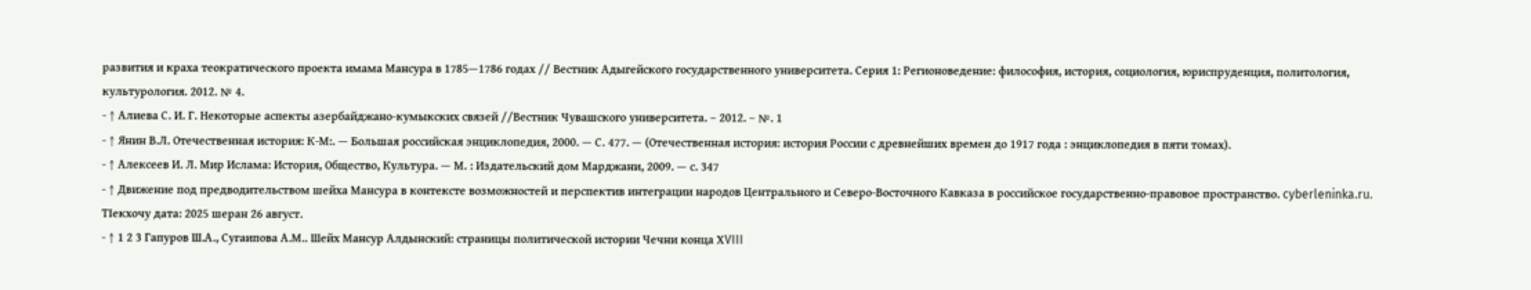развития и краха теократического проекта имама Мансура в 1785—1786 годах // Вестник Адыгейского государственного университета. Серия 1: Регионоведение: философия, история, социология, юриспруденция, политология, культурология. 2012. № 4.
- ↑ Алиева С. И. Г. Некоторые аспекты азербайджано-кумыкских связей //Вестник Чувашского университета. – 2012. – №. 1
- ↑ Янин В.Л. Отечественная история: К-М:. — Большая российская энциклопедия, 2000. — С. 477. — (Отечественная история: история России с древнейших времен до 1917 года : энциклопедия в пяти томах).
- ↑ Алексеев И. Л. Мир Ислама: История, Общество, Культура. — М. : Издательский дом Марджани, 2009. — с. 347
- ↑ Движение под предводительством шейха Мансура в контексте возможностей и перспектив интеграции народов Центрального и Северо-Восточного Кавказа в российское государственно-правовое пространство. cyberleninka.ru. ТӀекхочу дата: 2025 шеран 26 август.
- ↑ 1 2 3 Гапуров Ш.А., Сугаипова А.М.. Шейх Мансур Алдынский: страницы политической истории Чечни конца ХVIII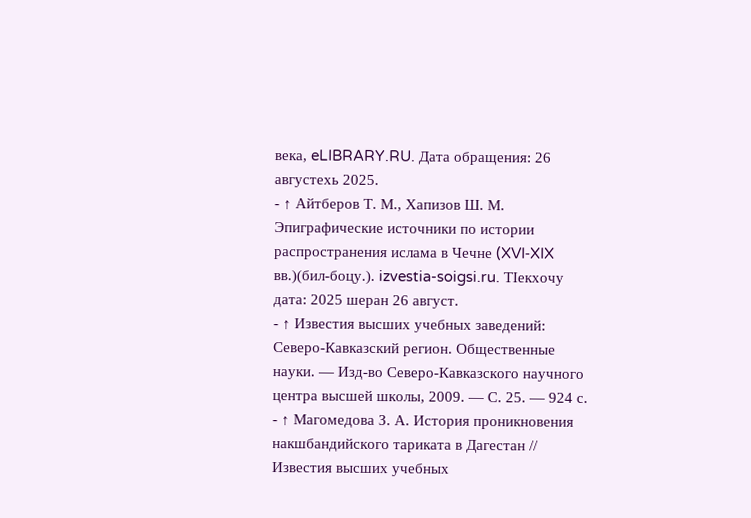века, eLIBRARY.RU. Дата обращения: 26 августехь 2025.
- ↑ Айтберов Т. М., Хапизов Ш. М. Эпиграфические источники по истории распространения ислама в Чечне (XVI‑XIX вв.)(бил-боцу.). izvestia-soigsi.ru. ТӀекхочу дата: 2025 шеран 26 август.
- ↑ Известия высших учебных заведений: Северо-Кавказский регион. Общественные науки. — Изд-во Северо-Кавказского научного центра высшей школы, 2009. — С. 25. — 924 с.
- ↑ Магомедова З. А. История проникновения накшбандийского тариката в Дагестан // Известия высших учебных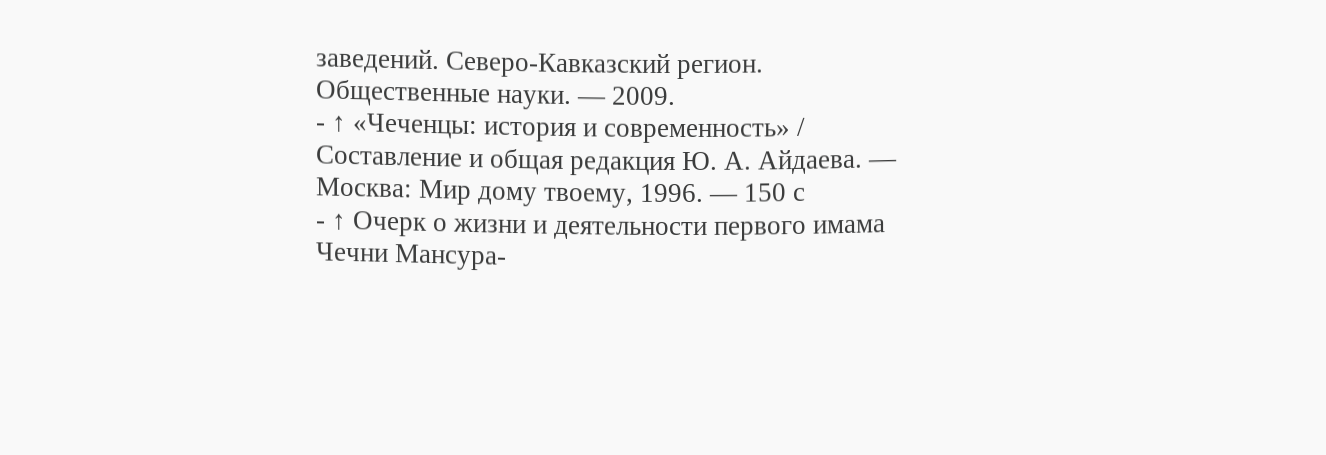заведений. Северо-Кавказский регион. Общественные науки. — 2009.
- ↑ «Чеченцы: история и современность» / Составление и общая редакция Ю. А. Айдаева. — Москва: Мир дому твоему, 1996. — 150 с
- ↑ Очерк о жизни и деятельности первого имама Чечни Мансура-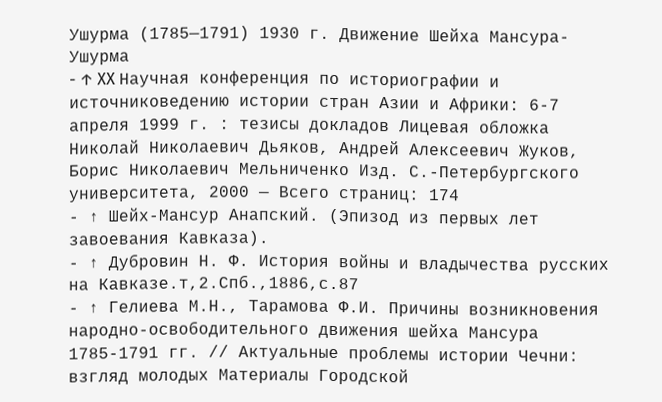Ушурма (1785—1791) 1930 г. Движение Шейха Мансура-Ушурма
- ↑ XX Научная конференция по историографии и источниковедению истории стран Азии и Африки: 6-7 апреля 1999 г. : тезисы докладов Лицевая обложка Николай Николаевич Дьяков, Андрей Алексеевич Жуков, Борис Николаевич Мельниченко Изд. С.-Петербургского университета, 2000 — Всего страниц: 174
- ↑ Шейх-Мансур Анапский. (Эпизод из первых лет завоевания Кавказа).
- ↑ Дубровин Н. Ф. История войны и владычества русских на Кавказе.т,2.Спб.,1886,с.87
- ↑ Гелиева М.Н., Тарамова Ф.И. Причины возникновения народно-освободительного движения шейха Мансура 1785-1791 гг. // Актуальные проблемы истории Чечни: взгляд молодых Материалы Городской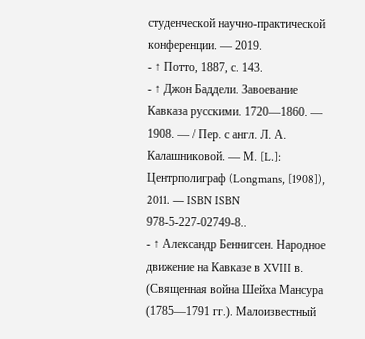студенческой научно-практической конференции. — 2019.
- ↑ Потто, 1887, с. 143.
- ↑ Джон Баддели. Завоевание Кавказа русскими. 1720—1860. — 1908. — / Пер. с англ. Л. А. Калашниковой. — М. [L.]: Центрполиграф (Longmans, [1908]), 2011. — ISBN ISBN 978-5-227-02749-8..
- ↑ Александр Беннигсен. Народное движение на Кавказе в XVIII в. (Священная война Шейха Мансура (1785—1791 гг.). Малоизвестный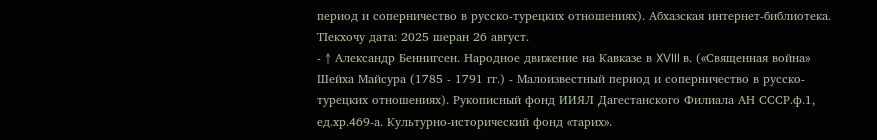период и соперничество в русско-турецких отношениях). Абхазская интернет-библиотека. ТӀекхочу дата: 2025 шеран 26 август.
- ↑ Александр Беннигсен. Народное движение на Кавказе в XVIII в. («Священная война» Шейха Майсура (1785 - 1791 гг.) - Малоизвестный период и соперничество в русско-турецких отношениях). Рукописный фонд ИИЯЛ Дагестанского Филиала АН СССР.ф.1, ед.хр.469-а. Культурно-исторический фонд «тарих».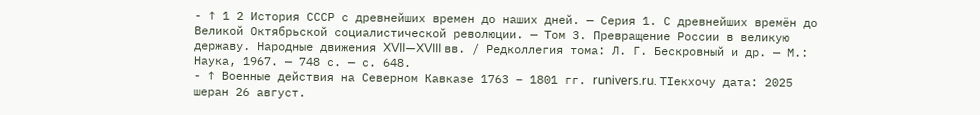- ↑ 1 2 История СССР с древнейших времен до наших дней. — Серия 1. С древнейших времён до Великой Октябрьской социалистической революции. — Том 3. Превращение России в великую державу. Народные движения XVII—XVIII вв. / Редколлегия тома: Л. Г. Бескровный и др. — М.: Наука, 1967. — 748 с. — с. 648.
- ↑ Военные действия на Северном Кавказе 1763 – 1801 гг. runivers.ru. ТӀекхочу дата: 2025 шеран 26 август.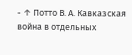- ↑ Потто В. А. Кавказская война в отдельных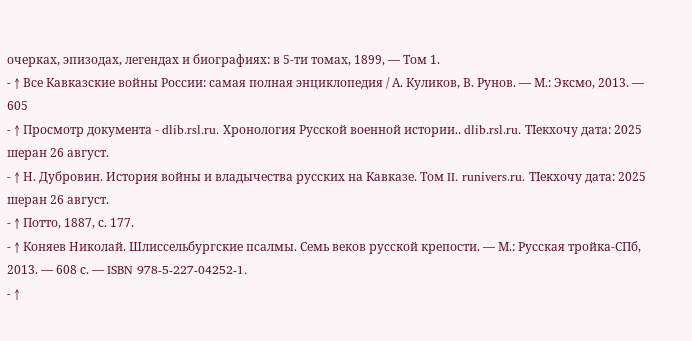очерках, эпизодах, легендах и биографиях: в 5-ти томах, 1899, — Том 1.
- ↑ Все Кавказские войны России: самая полная энциклопедия / А. Куликов, В. Рунов. — М.: Эксмо, 2013. — 605
- ↑ Просмотр документа - dlib.rsl.ru. Хронология Русской военной истории.. dlib.rsl.ru. ТӀекхочу дата: 2025 шеран 26 август.
- ↑ Н. Дубровин. История войны и владычества русских на Кавказе. Том II. runivers.ru. ТӀекхочу дата: 2025 шеран 26 август.
- ↑ Потто, 1887, с. 177.
- ↑ Коняев Николай. Шлиссельбургские псалмы. Семь веков русской крепости. — М.: Русская тройка-СПб, 2013. — 608 с. — ISBN 978-5-227-04252-1.
- ↑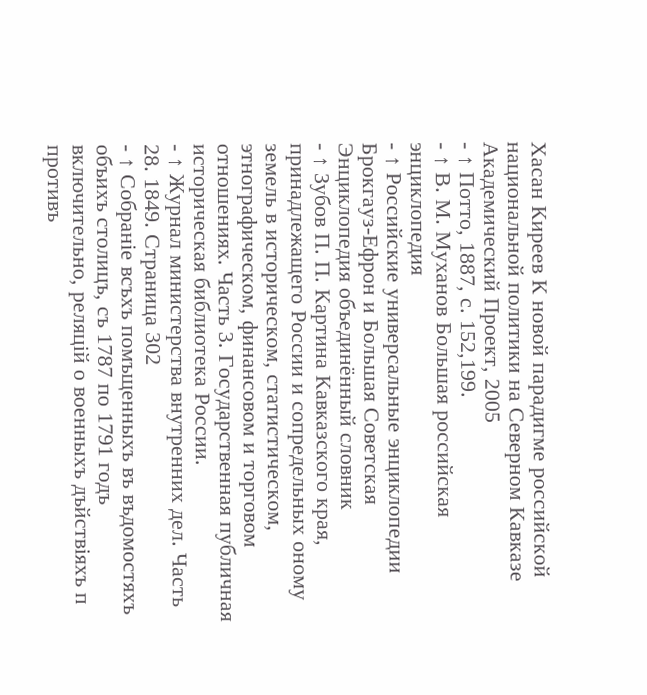Хасан Киреев К новой парадигме российской национальной политики на Северном Кавказе Академический Проект, 2005
- ↑ Потто, 1887, с. 152,199.
- ↑ В. М. Муханов Большая российская энциклопедия
- ↑ Российские универсальные энциклопедии Брокгауз-Ефрон и Большая Советская Энциклопедия объединённый словник
- ↑ Зубов П. П. Картина Кавказского края, принадлежащего России и сопредельных оному земель в историческом, статистическом, этнографическом, финансовом и торговом отношениях. Часть 3. Государственная публичная историческая библиотека России.
- ↑ Журнал министерства внутренних дел. Часть 28. 1849. Страница 302
- ↑ Собраніе всъхъ помъщенныхъ въ въдомостяхъ объихъ столицъ, съ 1787 по 1791 годъ включительно, реляцій о военныхъ дъйствіяхъ п противъ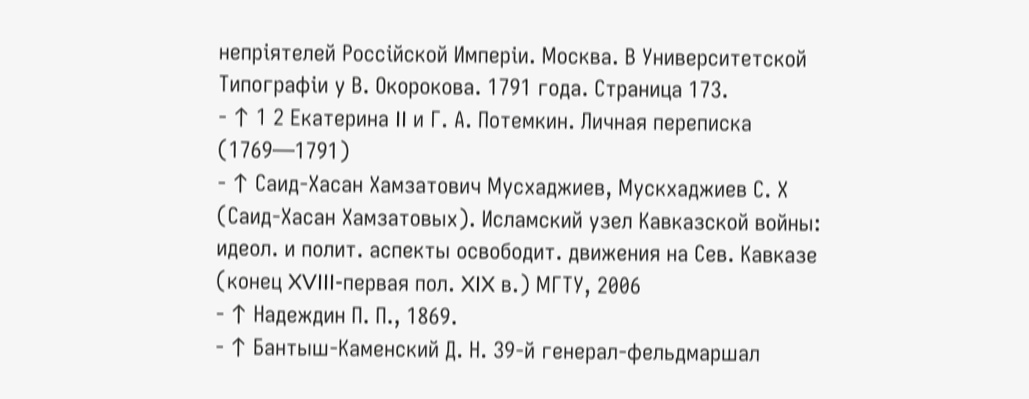непріятелей Россійской Имперіи. Москва. В Университетской Типографіи у В. Окорокова. 1791 года. Страница 173.
- ↑ 1 2 Екатерина II и Г. А. Потемкин. Личная переписка (1769—1791)
- ↑ Саид-Хасан Хамзатович Мусхаджиев, Мускхаджиев С. Х (Саид-Хасан Хамзатовых). Исламский узел Кавказской войны: идеол. и полит. аспекты освободит. движения на Сев. Кавказе (конец XVIII-первая пол. XIX в.) МГТУ, 2006
- ↑ Надеждин П. П., 1869.
- ↑ Бантыш-Каменский Д. Н. 39-й генерал-фельдмаршал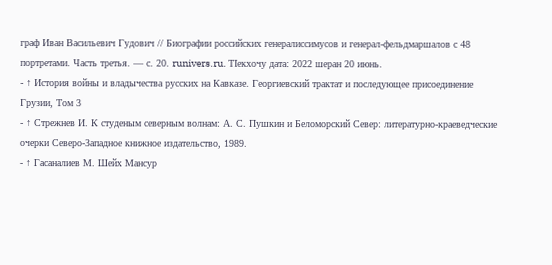граф Иван Васильевич Гудович // Биографии российских генералиссимусов и генерал-фельдмаршалов с 48 портретами. Часть третья. — с. 20. runivers.ru. ТӀекхочу дата: 2022 шеран 20 июнь.
- ↑ История войны и владычества русских на Кавказе. Георгиевский трактат и последующее присоединение Грузии, Том 3
- ↑ Стрежнев И. К студеным северным волнам: А. С. Пушкин и Беломорский Север: литературно-краеведческие очерки Северо-Западное книжное издательство, 1989.
- ↑ Гасаналиев М. Шейх Мансур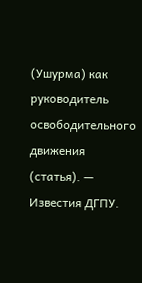(Ушурма) как руководитель освободительного движения (статья). — Известия ДГПУ.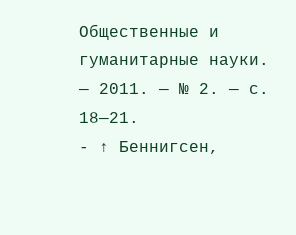Общественные и гуманитарные науки. — 2011. — № 2. — с. 18—21.
- ↑ Беннигсен,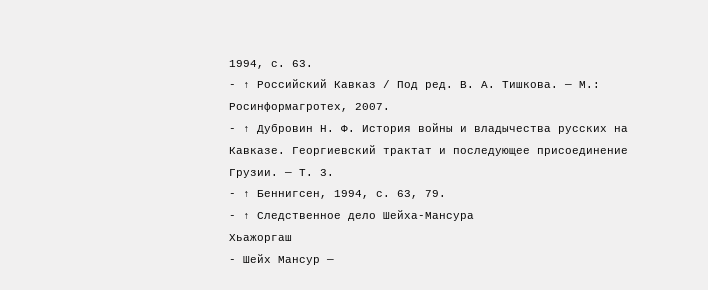1994, с. 63.
- ↑ Российский Кавказ / Под ред. В. А. Тишкова. — М.: Росинформагротех, 2007.
- ↑ Дубровин Н. Ф. История войны и владычества русских на Кавказе. Георгиевский трактат и последующее присоединение Грузии. — Т. 3.
- ↑ Беннигсен, 1994, с. 63, 79.
- ↑ Следственное дело Шейха-Мансура
Хьажоргаш
- Шейх Мансур —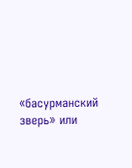«басурманский зверь» или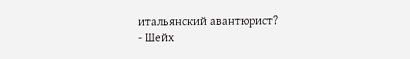итальянский авантюрист?
- Шейх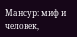Мансур: миф и человек,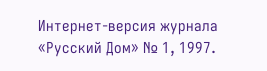Интернет-версия журнала «Русский Дом» № 1, 1997.